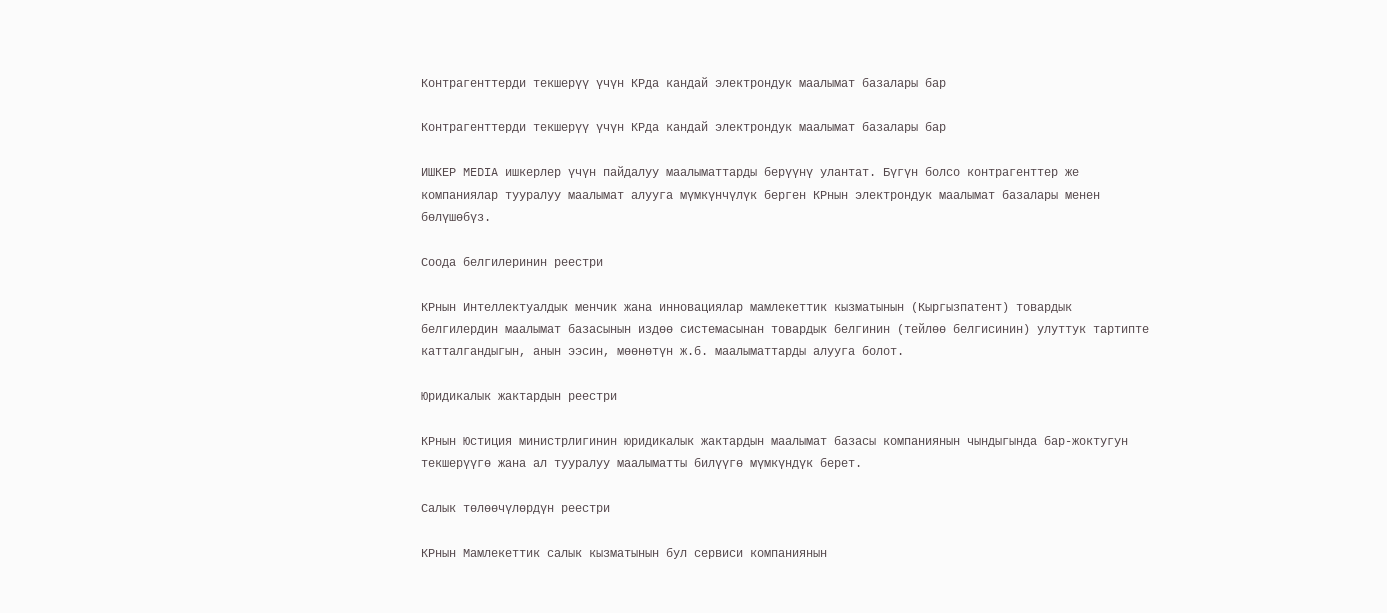Контрагенттерди текшерүү үчүн КРда кандай электрондук маалымат базалары бар

Контрагенттерди текшерүү үчүн КРда кандай электрондук маалымат базалары бар

ИШКЕР MEDIA ишкерлер үчүн пайдалуу маалыматтарды берүүнү улантат. Бүгүн болсо контрагенттер же компаниялар тууралуу маалымат алууга мүмкүнчүлүк берген КРнын электрондук маалымат базалары менен бөлүшөбүз.

Соода белгилеринин реестри

КРнын Интеллектуалдык менчик жана инновациялар мамлекеттик кызматынын (Кыргызпатент) товардык белгилердин маалымат базасынын издөө системасынан товардык белгинин (тейлөө белгисинин) улуттук тартипте катталгандыгын, анын ээсин, мөөнөтүн ж.б. маалыматтарды алууга болот.

Юридикалык жактардын реестри

КРнын Юстиция министрлигинин юридикалык жактардын маалымат базасы компаниянын чындыгында бар-жоктугун текшерүүгө жана ал тууралуу маалыматты билүүгө мүмкүндүк берет.

Салык төлөөчүлөрдүн реестри

КРнын Мамлекеттик салык кызматынын бул сервиси компаниянын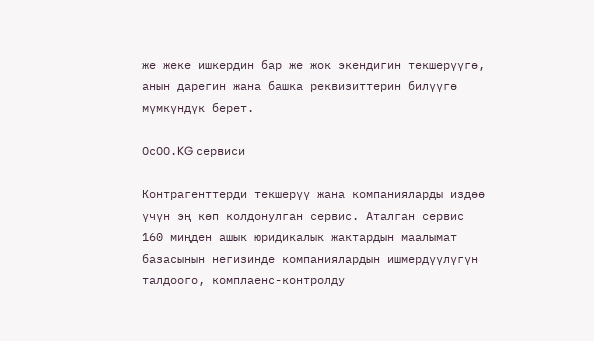же жеке ишкердин бар же жок экендигин текшерүүгө, анын дарегин жана башка реквизиттерин билүүгө мүмкүндүк берет.

ОсОО.KG сервиси

Контрагенттерди текшерүү жана компанияларды издөө үчүн эң көп колдонулган сервис. Аталган сервис 160 миңден ашык юридикалык жактардын маалымат базасынын негизинде компаниялардын ишмердүүлүгүн талдоого, комплаенс-контролду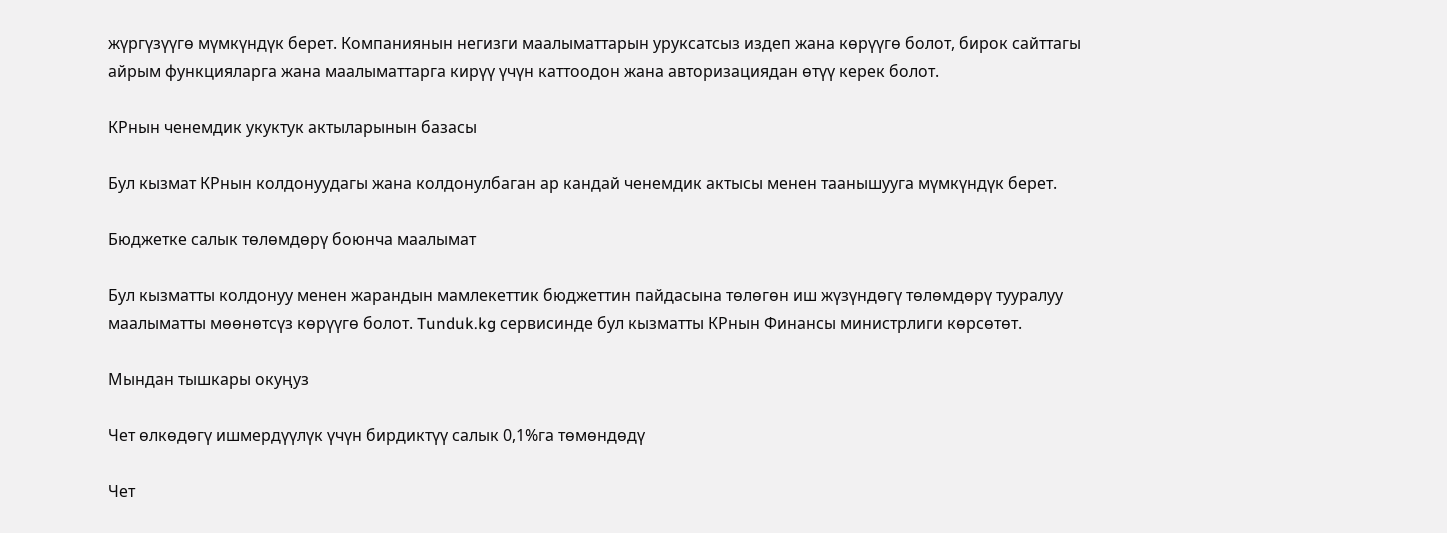жүргүзүүгө мүмкүндүк берет. Компаниянын негизги маалыматтарын уруксатсыз издеп жана көрүүгө болот, бирок сайттагы айрым функцияларга жана маалыматтарга кирүү үчүн каттоодон жана авторизациядан өтүү керек болот.

КРнын ченемдик укуктук актыларынын базасы

Бул кызмат КРнын колдонуудагы жана колдонулбаган ар кандай ченемдик актысы менен таанышууга мүмкүндүк берет.

Бюджетке салык төлөмдөрү боюнча маалымат

Бул кызматты колдонуу менен жарандын мамлекеттик бюджеттин пайдасына төлөгөн иш жүзүндөгү төлөмдөрү тууралуу маалыматты мөөнөтсүз көрүүгө болот. Tunduk.kg сервисинде бул кызматты КРнын Финансы министрлиги көрсөтөт.

Мындан тышкары окуңуз

Чет өлкөдөгү ишмердүүлүк үчүн бирдиктүү салык 0,1%га төмөндөдү

Чет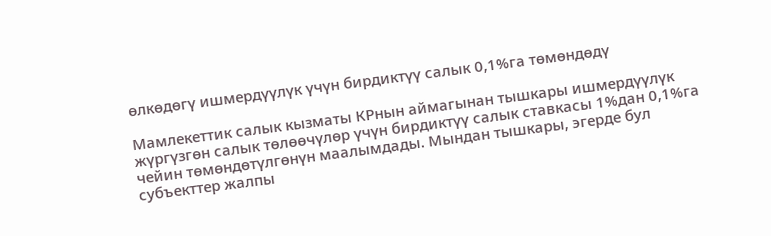өлкөдөгү ишмердүүлүк үчүн бирдиктүү салык 0,1%га төмөндөдү

Мамлекеттик салык кызматы КРнын аймагынан тышкары ишмердүүлүк жүргүзгөн салык төлөөчүлөр үчүн бирдиктүү салык ставкасы 1%дан 0,1%га чейин төмөндөтүлгөнүн маалымдады. Мындан тышкары, эгерде бул субъекттер жалпы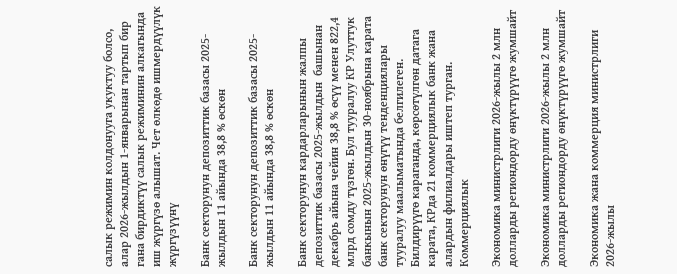салык режимин колдонууга укуктуу болсо, алар 2026-жылдын 1-январынан тартып бир гана бирдиктүү салык режиминин алкагында иш жүргүзө алышат. Чет өлкөдө ишмердүүлүк жүргүзүүнү

Банк секторунун депозиттик базасы 2025-жылдын 11 айында 38,8 % өскөн

Банк секторунун депозиттик базасы 2025-жылдын 11 айында 38,8 % өскөн

Банк секторунун кардарларынын жалпы депозиттик базасы 2025-жылдын  башынан декабрь айына чейин 38,8 % өсүү менен 822,4 млрд сомду түзгөн. Бул тууралуу КР Улуттук банкынын 2025-жылдын 30-ноябрына карата банк секторунун өнүгүү тенденциялары тууралуу маалыматында белгилеген. Билдирүүгө караганда, көрсөтүлгөн датага карата, КРда 21 коммерциялык банк жана алардын филиалдары иштеп турган. Коммерциялык

Экономика министрлиги 2026-жылы 2 млн долларды региондорду өнүктүрүүгө жумшайт

Экономика министрлиги 2026-жылы 2 млн долларды региондорду өнүктүрүүгө жумшайт

Экономика жана коммерция министрлиги 2026-жылы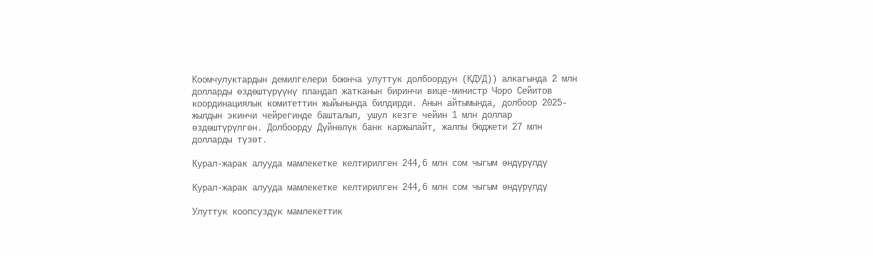Коомчулуктардын демилгелери боюнча улуттук долбоордун (КДУД)) алкагында 2 млн долларды өздөштүрүүнү пландап жатканын биринчи вице-министр Чоро Сейитов координациялык комитеттин жыйынында билдирди. Анын айтымында, долбоор 2025-жылдын экинчи чейрегинде башталып, ушул кезге чейин 1 млн доллар өздөштүрүлгөн. Долбоорду Дүйнөлүк банк каржылайт, жалпы бюджети 27 млн долларды түзөт.

Курал-жарак алууда мамлекетке келтирилген 244,6 млн сом чыгым өндүрүлдү

Курал-жарак алууда мамлекетке келтирилген 244,6 млн сом чыгым өндүрүлдү

Улуттук коопсуздук мамлекеттик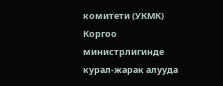комитети (УКМК) Коргоо министрлигинде курал-жарак алууда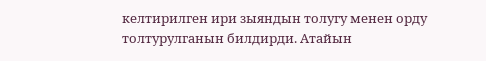келтирилген ири зыяндын толугу менен орду толтурулганын билдирди. Атайын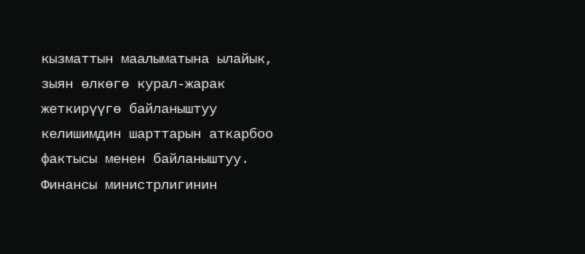кызматтын маалыматына ылайык, зыян өлкөгө курал-жарак жеткирүүгө байланыштуу келишимдин шарттарын аткарбоо фактысы менен байланыштуу. Финансы министрлигинин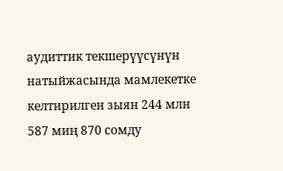аудиттик текшерүүсүнүн натыйжасында мамлекетке келтирилген зыян 244 млн 587 миң 870 сомду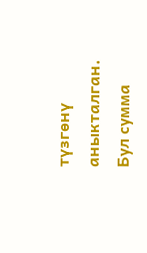түзгөнү аныкталган. Бул сумма